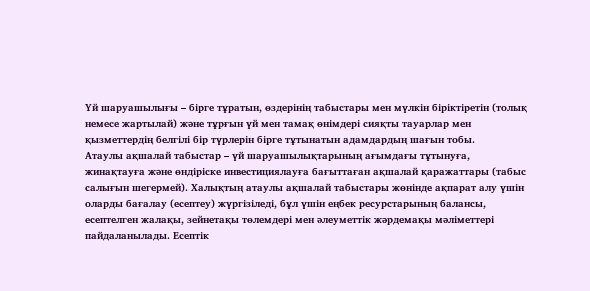Үй шаруашылығы – бірге тұратын, өздерінің табыстары мен мүлкін біріктіретін (толық немесе жартылай) және тұрғын үй мен тамақ өнімдері сияқты тауарлар мен қызметтердің белгілі бір түрлерін бірге тұтынатын адамдардың шағын тобы.
Атаулы ақшалай табыстар – үй шаруашылықтарының ағымдағы тұтынуға, жинақтауға және өндіріске инвестициялауға бағыттаған ақшалай қаражаттары (табыс салығын шегермей). Халықтың атаулы ақшалай табыстары жөнінде ақпарат алу үшін оларды бағалау (есептеу) жүргізіледі, бұл үшін еңбек ресурстарының балансы, есептелген жалақы, зейнетақы төлемдері мен әлеуметтік жәрдемақы мәліметтері пайдаланылады. Есептік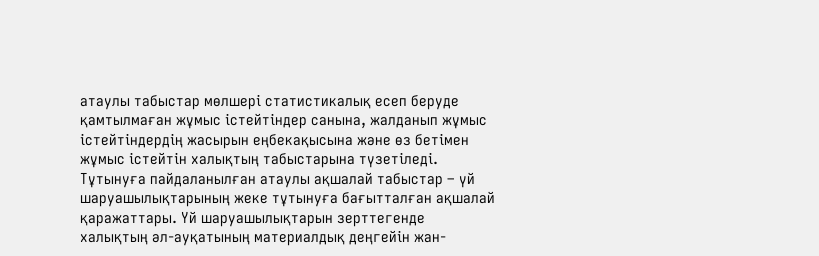атаулы табыстар мөлшері статистикалық есеп беруде қамтылмаған жұмыс істейтіндер санына, жалданып жұмыс істейтіндердің жасырын еңбекақысына және өз бетімен жұмыс істейтін халықтың табыстарына түзетіледі.
Тұтынуға пайдаланылған атаулы ақшалай табыстар – үй шаруашылықтарының жеке тұтынуға бағытталған ақшалай қаражаттары. Үй шаруашылықтарын зерттегенде халықтың әл-ауқатының материалдық деңгейін жан-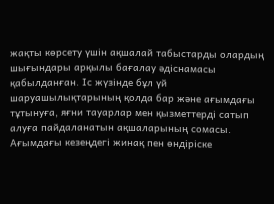жақты көрсету үшін ақшалай табыстарды олардың шығындары арқылы бағалау әдіснамасы қабылданған. Іс жүзінде бұл үй шаруашылықтарының қолда бар және ағымдағы тұтынуға, яғни тауарлар мен қызметтерді сатып алуға пайдаланатын ақшаларының сомасы. Ағымдағы кезеңдегі жинақ пен өндіріске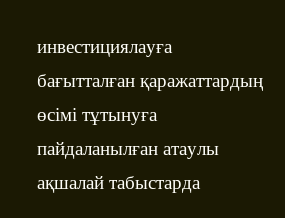инвестициялауға бағытталған қаражаттардың өсімі тұтынуға пайдаланылған атаулы ақшалай табыстарда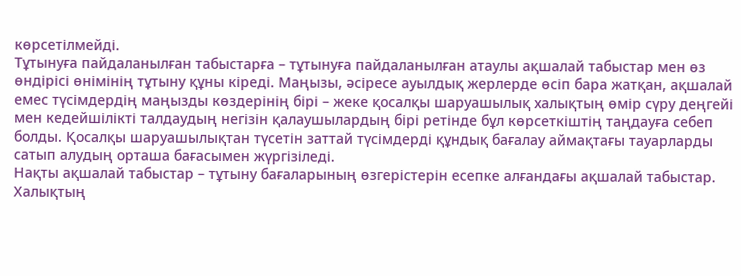көрсетілмейді.
Тұтынуға пайдаланылған табыстарға – тұтынуға пайдаланылған атаулы ақшалай табыстар мен өз өндірісі өнімінің тұтыну құны кіреді. Маңызы, әсіресе ауылдық жерлерде өсіп бара жатқан, ақшалай емес түсімдердің маңызды көздерінің бірі – жеке қосалқы шаруашылық халықтың өмір сүру деңгейі мен кедейшілікті талдаудың негізін қалаушылардың бірі ретінде бұл көрсеткіштің таңдауға себеп болды. Қосалқы шаруашылықтан түсетін заттай түсімдерді құндық бағалау аймақтағы тауарларды сатып алудың орташа бағасымен жүргізіледі.
Нақты ақшалай табыстар – тұтыну бағаларының өзгерістерін есепке алғандағы ақшалай табыстар.
Халықтың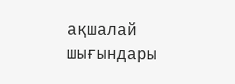ақшалай шығындары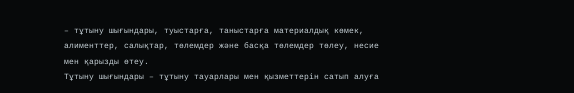– тұтыну шығындары, туыстарға, таныстарға материалдық көмек, алименттер, салықтар, төлемдер және басқа төлемдер төлеу, несие мен қарызды өтеу.
Тұтыну шығындары – тұтыну тауарлары мен қызметтерін сатып алуға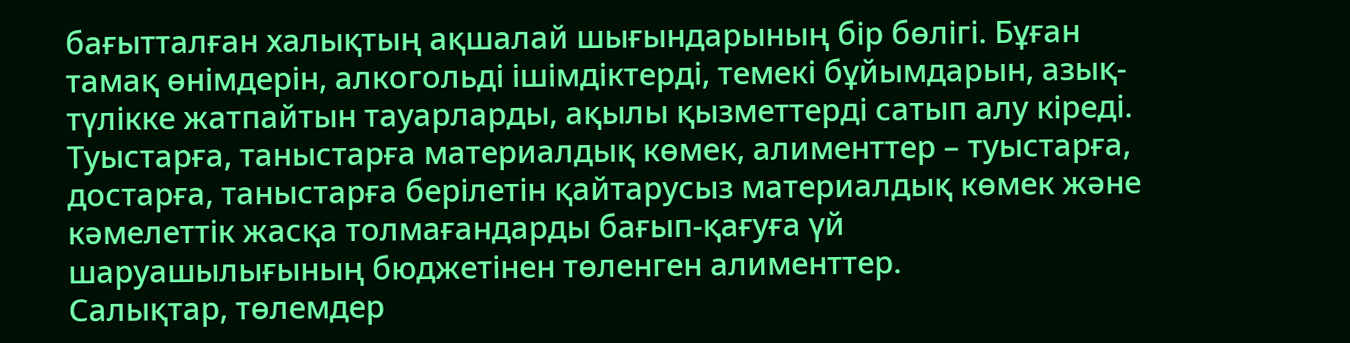бағытталған халықтың ақшалай шығындарының бір бөлігі. Бұған тамақ өнімдерін, алкогольді ішімдіктерді, темекі бұйымдарын, азық-түлікке жатпайтын тауарларды, ақылы қызметтерді сатып алу кіреді.
Туыстарға, таныстарға материалдық көмек, алименттер – туыстарға, достарға, таныстарға берілетін қайтарусыз материалдық көмек және кәмелеттік жасқа толмағандарды бағып-қағуға үй шаруашылығының бюджетінен төленген алименттер.
Салықтар, төлемдер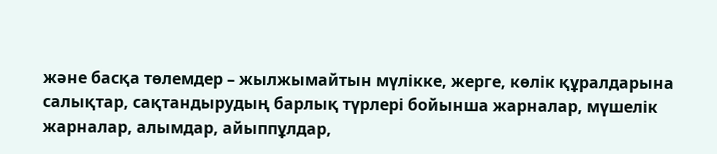және басқа төлемдер – жылжымайтын мүлікке, жерге, көлік құралдарына салықтар, сақтандырудың барлық түрлері бойынша жарналар, мүшелік жарналар, алымдар, айыппұлдар,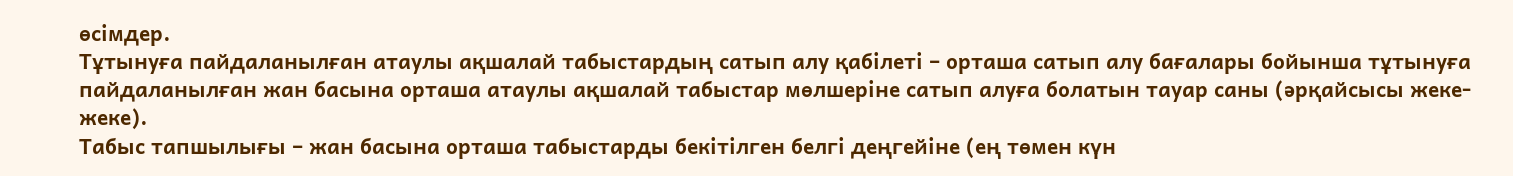өсімдер.
Тұтынуға пайдаланылған атаулы ақшалай табыстардың сатып алу қабілеті – орташа сатып алу бағалары бойынша тұтынуға пайдаланылған жан басына орташа атаулы ақшалай табыстар мөлшеріне сатып алуға болатын тауар саны (әрқайсысы жеке-жеке).
Табыс тапшылығы – жан басына орташа табыстарды бекітілген белгі деңгейіне (ең төмен күн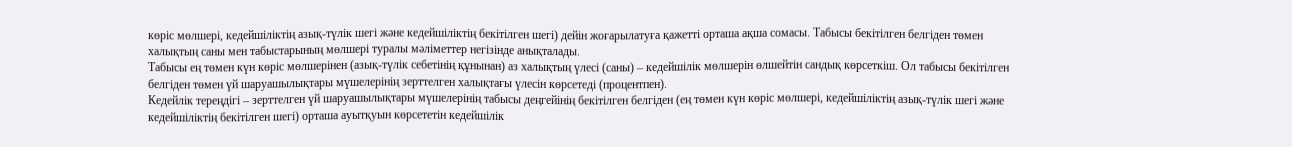көріс мөлшері, кедейшіліктің азық-түлік шегі және кедейшіліктің бекітілген шегі) дейін жоғарылатуға қажетті орташа ақша сомасы. Табысы бекітілген белгіден төмен халықтың саны мен табыстарының мөлшері туралы мәліметтер негізінде анықталады.
Табысы ең төмен күн көріс мөлшерінен (азық-түлік себетінің құнынан) аз халықтың үлесі (саны) – кедейшілік мөлшерін өлшейтін сандық көрсеткіш. Ол табысы бекітілген белгіден төмен үй шаруашылықтары мүшелерінің зерттелген халықтағы үлесін көрсетеді (процентпен).
Кедейлік тереңдігі – зерттелген үй шаруашылықтары мүшелерінің табысы деңгейінің бекітілген белгіден (ең төмен күн көріс мөлшері, кедейшіліктің азық-түлік шегі және кедейшіліктің бекітілген шегі) орташа ауытқуын көрсететін кедейшілік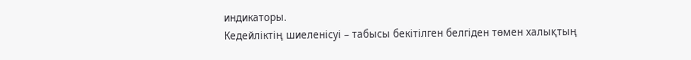индикаторы.
Кедейліктің шиеленісуі – табысы бекітілген белгіден төмен халықтың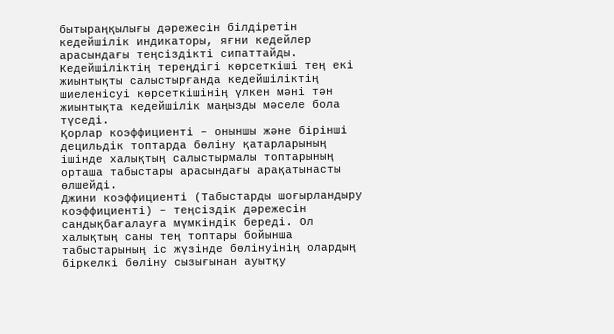бытыраңқылығы дәрежесін білдіретін кедейшілік индикаторы, яғни кедейлер арасындағы теңсіздікті сипаттайды. Кедейшіліктің тереңдігі көрсеткіші тең екі жиынтықты салыстырғанда кедейшіліктің шиеленісуі көрсеткішінің үлкен мәні тән жиынтықта кедейшілік маңызды мәселе бола түседі.
Қорлар коэффициенті – оныншы және бірінші децильдік топтарда бөліну қатарларының ішінде халықтың салыстырмалы топтарының орташа табыстары арасындағы арақатынасты өлшейді.
Джини коэффициенті (Табыстарды шоғырландыру коэффициенті) – теңсіздік дәрежесін сандықбағалауға мүмкіндік береді. Ол халықтың саны тең топтары бойынша табыстарының іс жүзінде бөлінуінің олардың біркелкі бөліну сызығынан ауытқу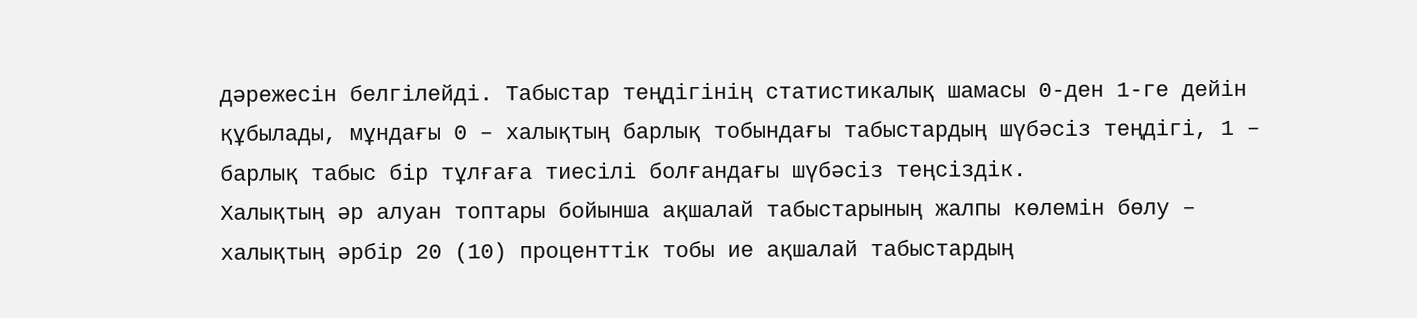дәрежесін белгілейді. Табыстар теңдігінің статистикалық шамасы 0-ден 1-ге дейін құбылады, мұндағы 0 – халықтың барлық тобындағы табыстардың шүбәсіз теңдігі, 1 – барлық табыс бір тұлғаға тиесілі болғандағы шүбәсіз теңсіздік.
Халықтың әр алуан топтары бойынша ақшалай табыстарының жалпы көлемін бөлу – халықтың әрбір 20 (10) проценттік тобы ие ақшалай табыстардың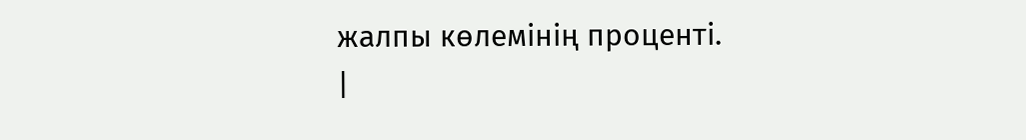жалпы көлемінің проценті.
|